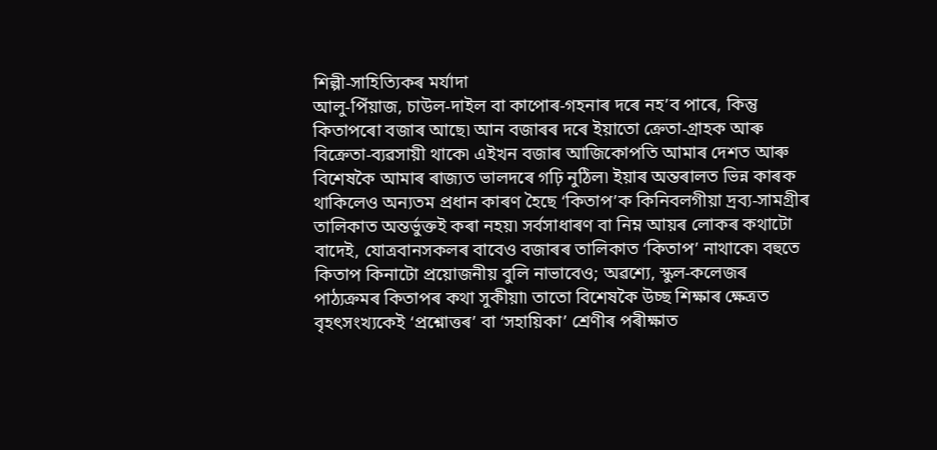শিল্পী-সাহিত্যিকৰ মৰ্যাদা
আলু-পিঁয়াজ, চাউল-দাইল বা কাপোৰ-গহনাৰ দৰে নহ’ব পাৰে, কিন্তু কিতাপৰো বজাৰ আছে৷ আন বজাৰৰ দৰে ইয়াতো ক্ৰেতা-গ্ৰাহক আৰু বিক্ৰেতা-ব্যৱসায়ী থাকে৷ এইখন বজাৰ আজিকোপতি আমাৰ দেশত আৰু বিশেষকৈ আমাৰ ৰাজ্যত ভালদৰে গঢ়ি নুঠিল৷ ইয়াৰ অন্তৰালত ভিন্ন কাৰক থাকিলেও অন্যতম প্ৰধান কাৰণ হৈছে ‘কিতাপ’ক কিনিবলগীয়া দ্ৰব্য-সামগ্ৰীৰ তালিকাত অন্তৰ্ভুক্তই কৰা নহয়৷ সৰ্বসাধাৰণ বা নিম্ন আয়ৰ লোকৰ কথাটো বাদেই, যোত্ৰবানসকলৰ বাবেও বজাৰৰ তালিকাত ‘কিতাপ’ নাথাকে৷ বহুতে কিতাপ কিনাটো প্ৰয়োজনীয় বুলি নাভাবেও; অৱশ্যে, স্কুল-কলেজৰ পাঠ্যক্ৰমৰ কিতাপৰ কথা সুকীয়া৷ তাতো বিশেষকৈ উচ্ছ শিক্ষাৰ ক্ষেত্ৰত বৃহৎসংখ্যকেই ‘প্ৰশ্নোত্তৰ’ বা ‘সহায়িকা’ শ্ৰেণীৰ পৰীক্ষাত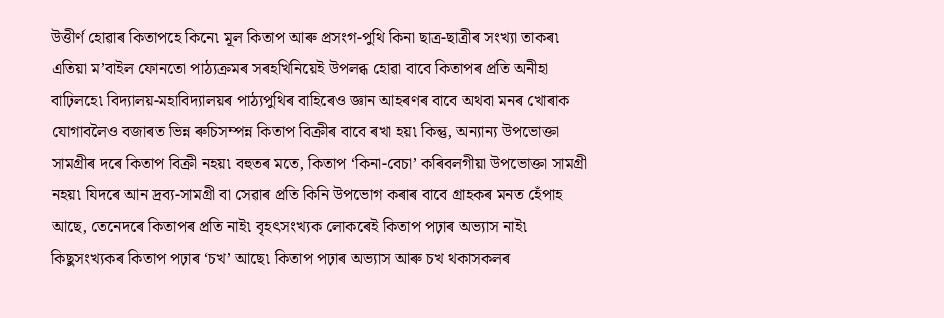উত্তীৰ্ণ হোৱাৰ কিতাপহে কিনে৷ মূল কিতাপ আৰু প্ৰসংগ-পুথি কিনা ছাত্ৰ-ছাত্ৰীৰ সংখ্যা তাকৰ৷ এতিয়া ম’বাইল ফোনতো পাঠ্যক্ৰমৰ সৰহখিনিয়েই উপলব্ধ হোৱা বাবে কিতাপৰ প্ৰতি অনীহা বাঢ়িলহে৷ বিদ্যালয়-মহাবিদ্যালয়ৰ পাঠ্যপুথিৰ বাহিৰেও জ্ঞান আহৰণৰ বাবে অথবা মনৰ খোৰাক যোগাবলৈও বজাৰত ভিন্ন ৰুচিসম্পন্ন কিতাপ বিক্ৰীৰ বাবে ৰখা হয়৷ কিন্তু, অন্যান্য উপভোক্তা সামগ্ৰীৰ দৰে কিতাপ বিক্ৰী নহয়৷ বহুতৰ মতে, কিতাপ ‘কিনা-বেচা’ কৰিবলগীয়া উপভোক্তা সামগ্ৰী নহয়৷ যিদৰে আন দ্ৰব্য-সামগ্ৰী বা সেৱাৰ প্ৰতি কিনি উপভোগ কৰাৰ বাবে গ্ৰাহকৰ মনত হেঁপাহ আছে, তেনেদৰে কিতাপৰ প্ৰতি নাই৷ বৃহৎসংখ্যক লোকৰেই কিতাপ পঢ়াৰ অভ্যাস নাই৷ কিছুসংখ্যকৰ কিতাপ পঢ়াৰ ‘চখ’ আছে৷ কিতাপ পঢ়াৰ অভ্যাস আৰু চখ থকাসকলৰ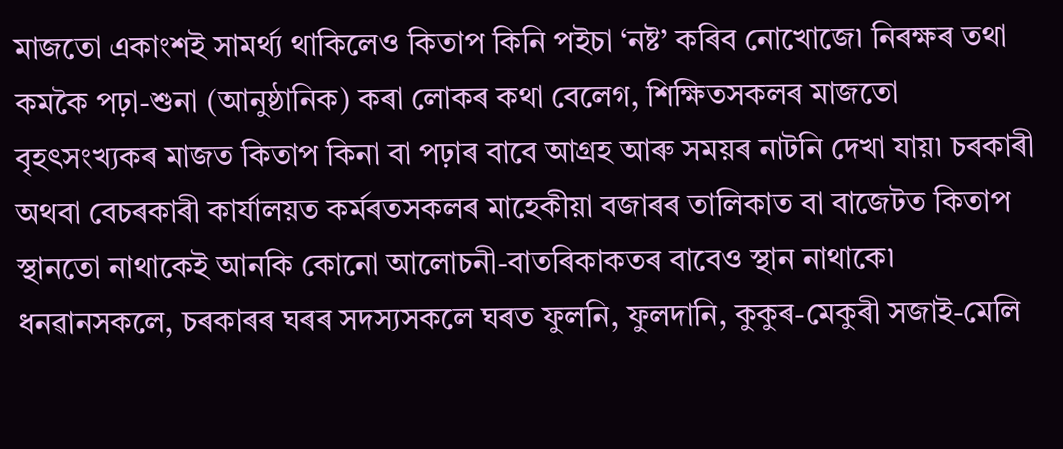মাজতো একাংশই সামৰ্থ্য থাকিলেও কিতাপ কিনি পইচা ‘নষ্ট’ কৰিব নোখোজে৷ নিৰক্ষৰ তথা কমকৈ পঢ়া-শুনা (আনুষ্ঠানিক) কৰা লোকৰ কথা বেলেগ, শিক্ষিতসকলৰ মাজতো বৃহৎসংখ্যকৰ মাজত কিতাপ কিনা বা পঢ়াৰ বাবে আগ্ৰহ আৰু সময়ৰ নাটনি দেখা যায়৷ চৰকাৰী অথবা বেচৰকাৰী কাৰ্যালয়ত কৰ্মৰতসকলৰ মাহেকীয়া বজাৰৰ তালিকাত বা বাজেটত কিতাপ স্থানতো নাথাকেই আনকি কোনো আলোচনী-বাতৰিকাকতৰ বাবেও স্থান নাথাকে৷ ধনৱানসকলে, চৰকাৰৰ ঘৰৰ সদস্যসকলে ঘৰত ফুলনি, ফুলদানি, কুকুৰ-মেকুৰী সজাই-মেলি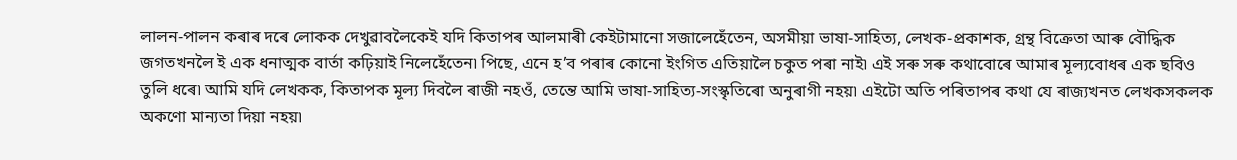লালন-পালন কৰাৰ দৰে লোকক দেখুৱাবলৈকেই যদি কিতাপৰ আলমাৰী কেইটামানো সজালেহেঁতেন, অসমীয়া ভাষা-সাহিত্য, লেখক-প্ৰকাশক, গ্ৰন্থ বিক্ৰেতা আৰু বৌদ্ধিক জগতখনলৈ ই এক ধনাত্মক বাৰ্তা কঢ়িয়াই নিলেহেঁতেন৷ পিছে, এনে হ’ব পৰাৰ কোনো ইংগিত এতিয়ালৈ চকুত পৰা নাই৷ এই সৰু সৰু কথাবোৰে আমাৰ মূল্যবোধৰ এক ছবিও তুলি ধৰে৷ আমি যদি লেখকক, কিতাপক মূল্য দিবলৈ ৰাজী নহওঁ, তেন্তে আমি ভাষা-সাহিত্য-সংস্কৃতিৰো অনুৰাগী নহয়৷ এইটো অতি পৰিতাপৰ কথা যে ৰাজ্যখনত লেখকসকলক অকণো মান্যতা দিয়া নহয়৷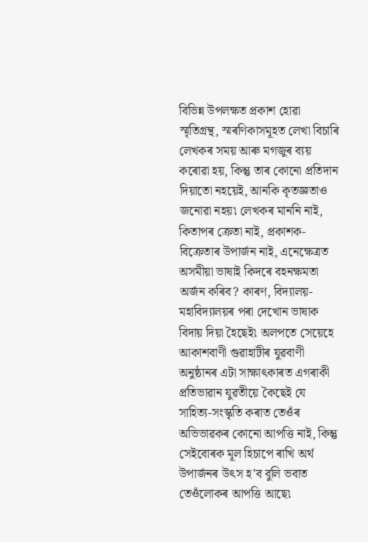বিভিন্ন উপলক্ষত প্ৰকাশ হোৱা স্মৃতিগ্ৰন্থ, স্মৰণিকাসমূহত লেখা বিচাৰি লেখকৰ সময় আৰু মগজুৰ ব্যয় কৰোৱা হয়, কিন্তু তাৰ কোনো প্ৰতিদান দিয়াতো নহয়েই, আনকি কৃতজ্ঞতাও জনোৱা নহয়৷ লেখকৰ মাননি নাই, কিতাপৰ ক্ৰেতা নাই, প্ৰকাশক-বিক্ৰেতাৰ উপাৰ্জন নাই, এনেক্ষেত্ৰত অসমীয়া ভাষাই কিদৰে বহনক্ষমতা অৰ্জন কৰিব? কাৰণ, বিদ্যালয়-মহাবিদ্যালয়ৰ পৰা দেখোন ভাষাক বিদায় দিয়া হৈছেই৷ অলপতে সেয়েহে আকাশবাণী গুৱাহাটীৰ যুৱবাণী অনুষ্ঠানৰ এটা সাক্ষাৎকাৰত এগৰাকী প্ৰতিভাৱান যুৱতীয়ে কৈছেই যে সাহিত্য-সংস্কৃতি কৰাত তেওঁৰ অভিভাৱকৰ কোনো আপত্তি নাই, কিন্তু সেইবোৰক মূল হিচাপে ৰাখি অৰ্থ উপাৰ্জনৰ উৎস হ’ব বুলি ভবাত তেওঁলোকৰ আপত্তি আছে৷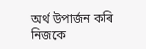অৰ্থ উপাৰ্জন কৰি নিজকে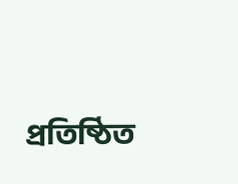প্ৰতিষ্ঠিত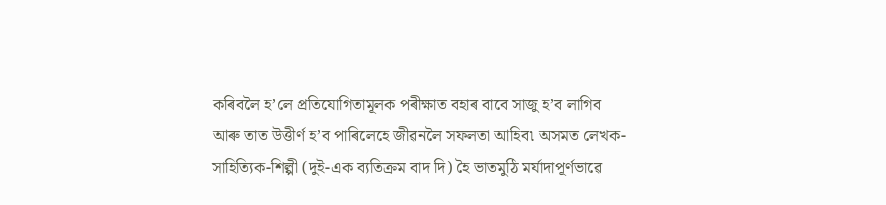কৰিবলৈ হ’লে প্ৰতিযোগিতামূলক পৰীক্ষাত বহাৰ বাবে সাজু হ’ব লাগিব আৰু তাত উত্তীৰ্ণ হ’ব পাৰিলেহে জীৱনলৈ সফলতা আহিব৷ অসমত লেখক-সাহিত্যিক-শিল্পী (দুই-এক ব্যতিক্ৰম বাদ দি) হৈ ভাতমুঠি মৰ্যাদাপূৰ্ণভাৱে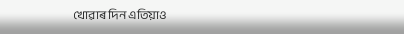খোৱাৰ দিন এতিয়াও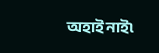অহাই নাই৷